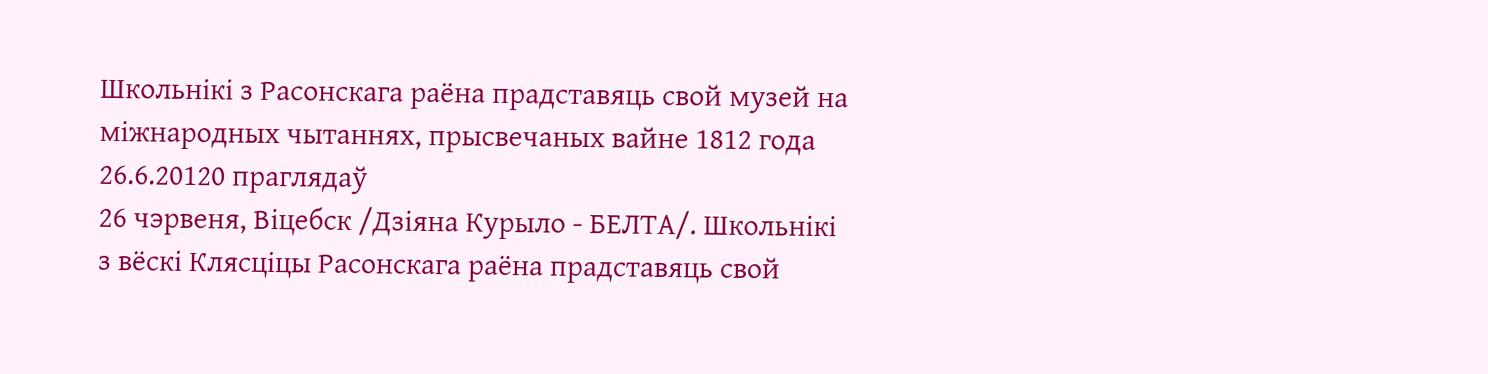Школьнікі з Расонскага раёна прадставяць свой музей на міжнародных чытаннях, прысвечаных вайне 1812 года
26.6.20120 праглядаў
26 чэрвеня, Віцебск /Дзіяна Курыло - БЕЛТА/. Школьнікі з вёскі Клясціцы Расонскага раёна прадставяць свой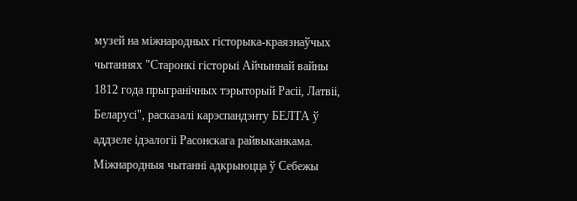музей на міжнародных гісторыка-краязнаўчых чытаннях "Старонкі гісторыі Айчыннай вайны 1812 года прыгранічных тэрыторый Расіі, Латвіі, Беларусі", расказалі карэспандэнту БЕЛТА ў аддзеле ідэалогіі Расонскага райвыканкама.
Міжнародныя чытанні адкрыюцца ў Себежы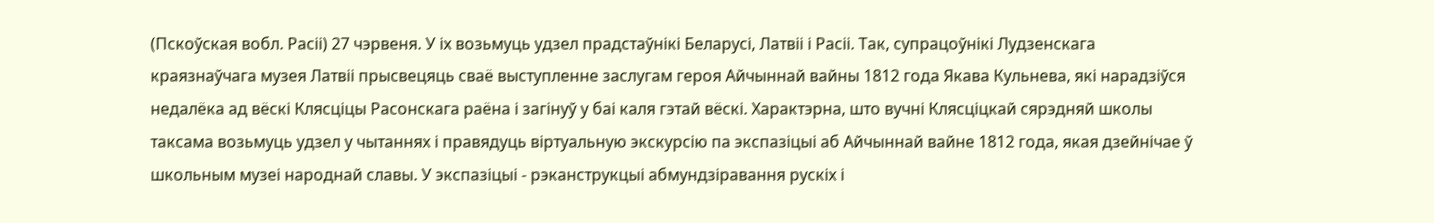(Пскоўская вобл. Расіі) 27 чэрвеня. У іх возьмуць удзел прадстаўнікі Беларусі, Латвіі і Расіі. Так, супрацоўнікі Лудзенскага краязнаўчага музея Латвіі прысвецяць сваё выступленне заслугам героя Айчыннай вайны 1812 года Якава Кульнева, які нарадзіўся недалёка ад вёскі Клясціцы Расонскага раёна і загінуў у баі каля гэтай вёскі. Характэрна, што вучні Клясціцкай сярэдняй школы таксама возьмуць удзел у чытаннях і правядуць віртуальную экскурсію па экспазіцыі аб Айчыннай вайне 1812 года, якая дзейнічае ў школьным музеі народнай славы. У экспазіцыі - рэканструкцыі абмундзіравання рускіх і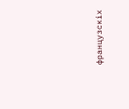французскіх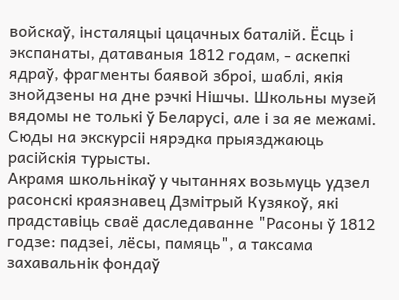войскаў, інсталяцыі цацачных баталій. Ёсць і экспанаты, датаваныя 1812 годам, - аскепкі ядраў, фрагменты баявой зброі, шаблі, якія знойдзены на дне рэчкі Нішчы. Школьны музей вядомы не толькі ў Беларусі, але і за яе межамі. Сюды на экскурсіі нярэдка прыязджаюць расійскія турысты.
Акрамя школьнікаў у чытаннях возьмуць удзел расонскі краязнавец Дзмітрый Кузякоў, які прадставіць сваё даследаванне "Расоны ў 1812 годзе: падзеі, лёсы, памяць", а таксама захавальнік фондаў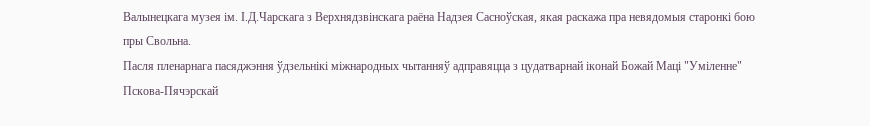Валынецкага музея ім. І.Д.Чарскага з Верхнядзвінскага раёна Надзея Сасноўская, якая раскажа пра невядомыя старонкі бою пры Свольна.
Пасля пленарнага пасяджэння ўдзельнікі міжнародных чытанняў адправяцца з цудатварнай іконай Божай Маці "Уміленне" Пскова-Пячэрскай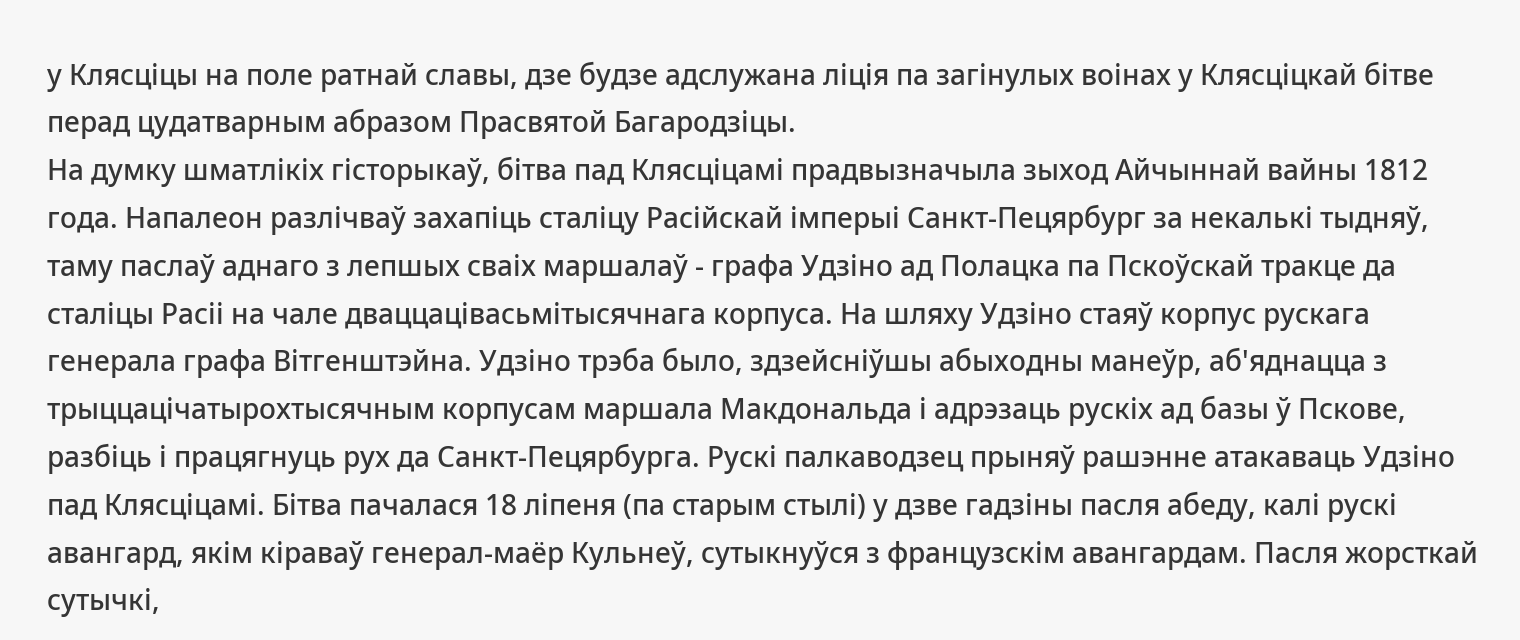у Клясціцы на поле ратнай славы, дзе будзе адслужана ліція па загінулых воінах у Клясціцкай бітве перад цудатварным абразом Прасвятой Багародзіцы.
На думку шматлікіх гісторыкаў, бітва пад Клясціцамі прадвызначыла зыход Айчыннай вайны 1812 года. Напалеон разлічваў захапіць сталіцу Расійскай імперыі Санкт-Пецярбург за некалькі тыдняў, таму паслаў аднаго з лепшых сваіх маршалаў - графа Удзіно ад Полацка па Пскоўскай тракце да сталіцы Расіі на чале дваццацівасьмітысячнага корпуса. На шляху Удзіно стаяў корпус рускага генерала графа Вітгенштэйна. Удзіно трэба было, здзейсніўшы абыходны манеўр, аб'яднацца з трыццацічатырохтысячным корпусам маршала Макдональда і адрэзаць рускіх ад базы ў Пскове, разбіць і працягнуць рух да Санкт-Пецярбурга. Рускі палкаводзец прыняў рашэнне атакаваць Удзіно пад Клясціцамі. Бітва пачалася 18 ліпеня (па старым стылі) у дзве гадзіны пасля абеду, калі рускі авангард, якім кіраваў генерал-маёр Кульнеў, сутыкнуўся з французскім авангардам. Пасля жорсткай сутычкі,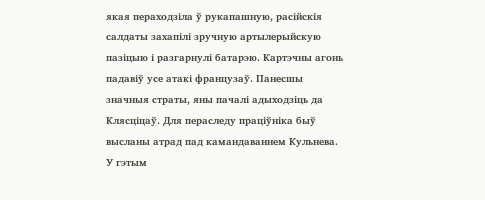якая пераходзіла ў рукапашную, расійскія салдаты захапілі зручную артылерыйскую пазіцыю і разгарнулі батарэю. Картэчны агонь падавіў усе атакі французаў. Панесшы значныя страты, яны пачалі адыходзіць да Клясціцаў. Для пераследу праціўніка быў высланы атрад пад камандаваннем Кульнева. У гэтым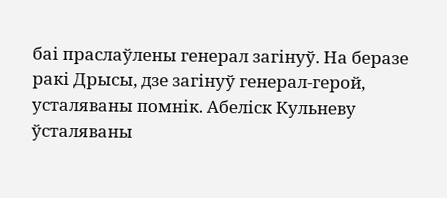баі праслаўлены генерал загінуў. На беразе ракі Дрысы, дзе загінуў генерал-герой, усталяваны помнік. Абеліск Кульневу ўсталяваны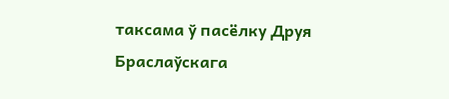таксама ў пасёлку Друя Браслаўскага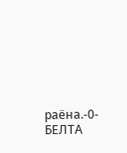раёна.-0-
БЕЛТА